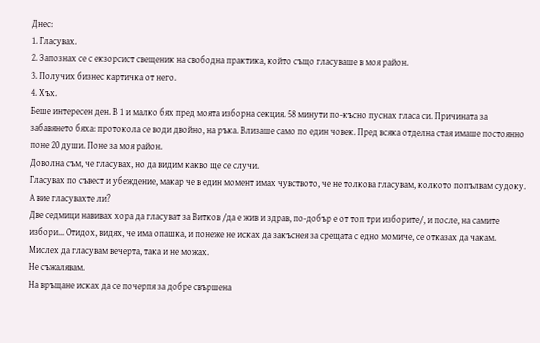Днес:
1. Гласувах.
2. Запознах се с екзорсист свещеник на свободна практика, който също гласуваше в моя район.
3. Получих бизнес картичка от него.
4. Хъх.
Беше интересен ден. В 1 и малко бях пред моята изборна секция. 58 минути по-късно пуснах гласа си. Причината за забавянето бяха: протокола се води двойно, на ръка. Влизаше само по един човек. Пред всяка отделна стая имаше постоянно поне 20 души. Поне за моя район.
Доволна съм, че гласувах, но да видим какво ще се случи.
Гласувах по съвест и убеждение, макар че в един момент имах чувството, че не толкова гласувам, колкото попълвам судоку.
А вие гласувахте ли?
Две седмици навивах хора да гласуват за Витков /да е жив и здрав, по-добър е от топ три изборите/, и после, на самите избори… Отидох, видях, че има опашка, и понеже не исках да закъснея за срещата с едно момиче, се отказах да чакам. Мислех да гласувам вечерта, така и не можах.
Не съжалявам.
На връщане исках да се почерпя за добре свършена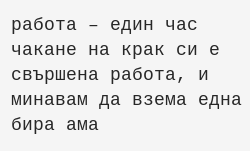работа – един час чакане на крак си е свършена работа, и минавам да взема една бира ама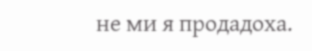не ми я продадоха.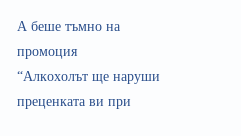А беше тъмно на промоция
“Алкохолът ще наруши преценката ви при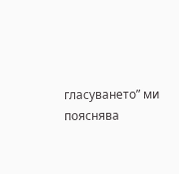гласуването” ми пояснява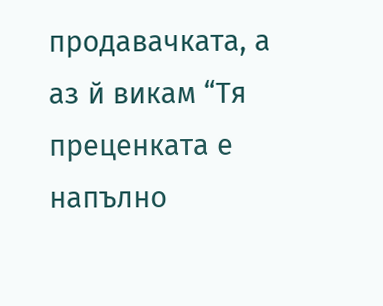продавачката, а аз й викам “Тя преценката е напълно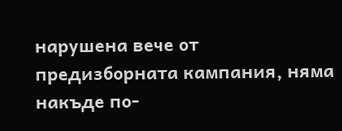нарушена вече от предизборната кампания, няма накъде по-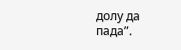долу да пада”.